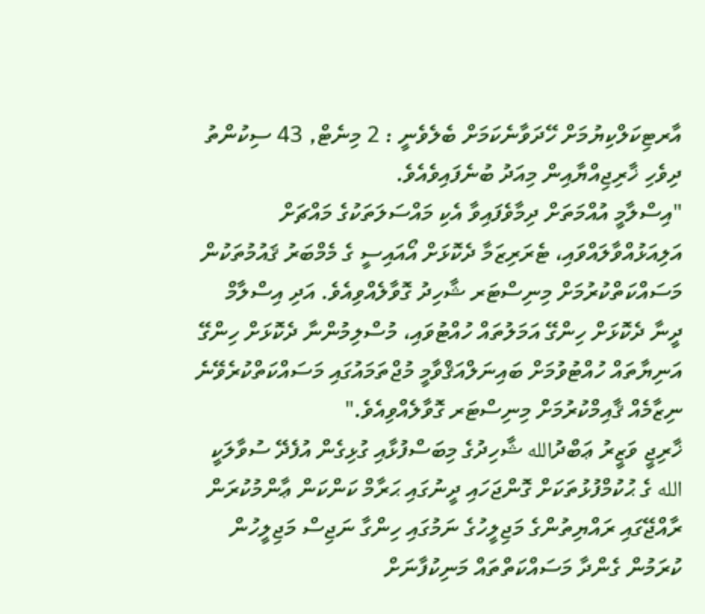އާރޓިކަލްކިޔުމަށް ހޭދަވާނެކަމަށް ބެލެވެނީ : 2 މިނެޓް, 43 ސިކުންތު
ދިވެހި ޚާރިޖިއްޔާއިން މިއަދު ބުނެފައިވެއެވެ.
"އިސްލާމީ އުއްމަތަށް ދިމާވެފައިވާ އެކި މައްސަލަތަކުގެ މައްޗަށް އަލިއަޅުއްވާލައްވައި، ޓެރަރިޒަމާ ދެކޮޅަށް އޯއައިސީ ގެ މެމްބަރު ޤައުމުތަކުން މަސައްކަތްކުރުމަށް މިނިސްޓަރ ޝާހިދު ގޮވާލެއްވިއެވެ. އަދި އިސްލާމް ދީނާ ދެކޮޅަށް ހިންގޭ އަމަލުތައް ހުއްޓުވައި، މުސްލިމުންނާ ދެކޮޅަށް ހިންގޭ އަނިޔާތައް ހުއްޓުވުމަށް ބައިނަލްއަޤްވާމީ މުޖްތަމައުގައި މަސައްކަތްކުރެވޭނެ ނިޒާމެއް ޤާއިމްކުރުމަށް މިނިސްޓަރ ގޮވާލެއްވިއެވެ."
ޚާރިޖީ ވަޒީރު ޢަބްދުالله ޝާހިދުގެ މިބަސްފުޅާއި ގުޅިގެން އުފެދޭ ސުވާލަކީ الله ގެ ޙުކުމްފުޅުތަކަށް ގޮންޖަހައި ދީނުގައި ޙަރާމް ކަންކަން ޢާންމުކުރަން ރާއްޖޭގައި ރައްޔިތުންގެ މަޖިލީހުގެ ނަމުގައި ހިންގާ ނަޖިސް މަޖިލީހުން ކުރަމުން ގެންދާ މަސައްކަތްތައް މަނިކުފާނަށް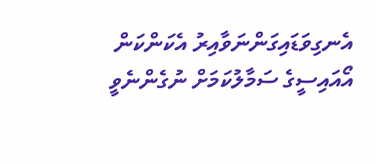އެނގިވަޑައިގަންނަވާއިރު އެކަންކަން އޯއައިސީގެ ސަމާލުކަމަށް ނުގެންނެވީ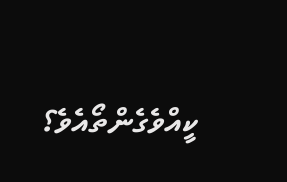ކީއްވެގެންތޯއެވެ؟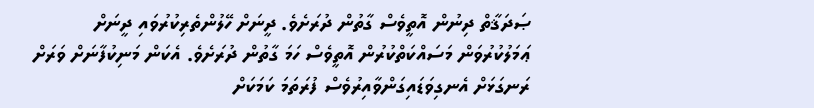ޞަދަޤާތް ދިނުން އޮތީވެސް ގާތުން ދުރަށެވެ. ދީނަށް ހޭލުންތެރިކުރުވައި ދީނަށް ޢަމަލުކުރުވަން މަސައްކަތްކުރުން އޮތީވެސް ހަމަ ގާތުން ދުރަށެވެ. އެކަން މަނިކުފާނަށް ވަރަށް ރަނގަޅަށް އެނގިވަޑައިގަންވާއިރުވެސް ފުރަތަމަ ކަމަކަށް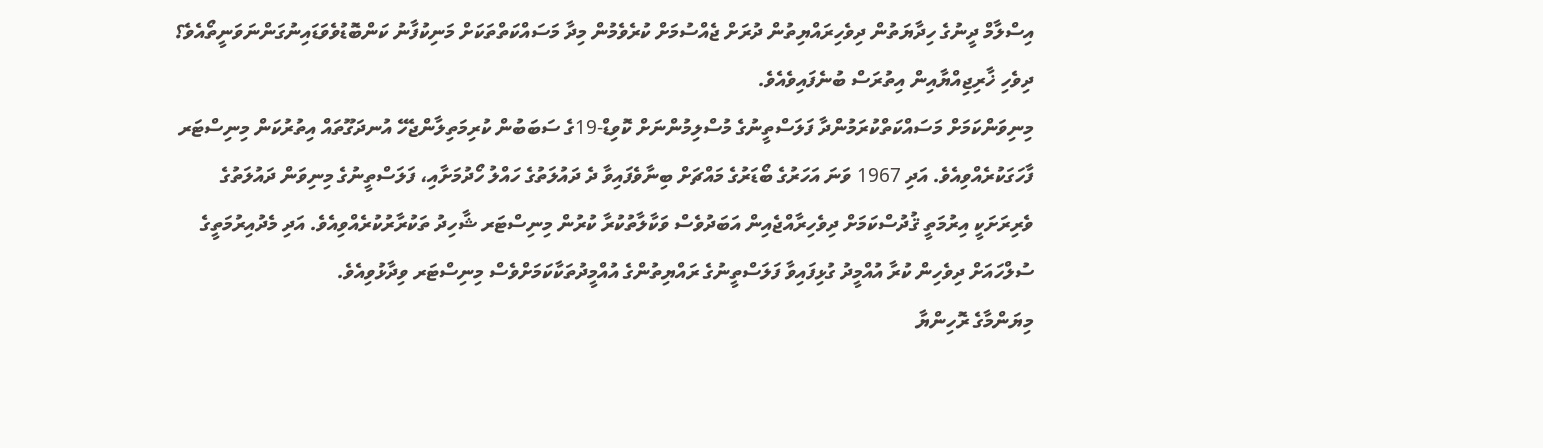އިސްލާމް ދީނުގެ ހިދާޔަތުން ދިވެހިރައްޔިތުން ދުރަށް ޖެއްސުމަށް ކުރެވެމުން މިދާ މަސައްކަތްތަކަށް މަނިކުފާނު ކަންބޮޑުވެވަޑައިނުގަންނަވަނީތޯއެވެ؟
ދިވެހި ޚާރިޖިއްޔާއިން އިތުރަސް ބުނެފައިވެއެވެ.
މިނިވަންކަމަށް މަސައްކަތްކުރަމުންދާ ފަލަސްތީނުގެ މުސްލިމުންނަށް ކޮވިޑް-19ގެ ސަބަބުން ކުރިމަތިލާންޖެހޭ އުނދަގޫތައް އިތުރުކަން މިނިސްޓަރ ފާހަގަކުރެއްވިއެވެ. އަދި 1967 ވަނަ އަހަރުގެ ބޯޑަރުގެ މައްޗަށް ބިނާވެފައިވާ ދެ ދައުލަތުގެ ހައްލު ހޯދުމަށާއި، ފަލަސްތީނުގެ މިނިވަން ދައުލަތުގެ ވެރިރަށަކީ އިރުމަތީ ޤުދުސްކަމަށް ދިވެހިރާއްޖެއިން އަބަދުވެސް ވަކާލާތުކުރާ ކުރުން މިނިސްޓަރ ޝާހިދު ތަކުރާރުކުރެއްވިއެވެ. އަދި މެދުއިރުމަތީގެ ސުލްހައަށް ދިވެހިން ކުރާ އުއްމީދު ގުޅިފައިވާ ފަލަސްތީނުގެ ރައްޔިތުންގެ އުއްމީދުތަކާކަމަށްވެސް މިނިސްޓަރ ވިދާޅުވިއެވެ.
މިޔަންމާގެ ރޮހިންޔާ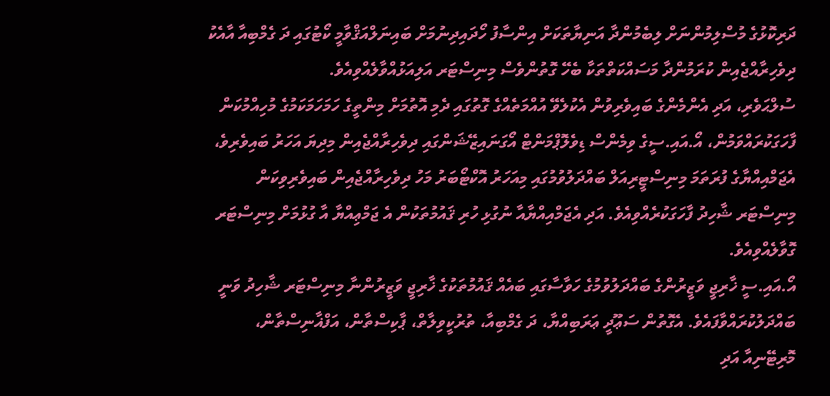ދަރިކޮޅުގެ މުސްލިމުންނަށް ލިބެމުންދާ އަނިޔާތަކަށް އިންސާފު ހޯދައިދިނުމަށް ބައިނަލްއަޤްވާމީ ކޯޓުގައި ދަ ގެމްބިއާ އާއެކު ދިވެހިރާއްޖެއިން ކުރަމުންދާ މަސައްކަތްތަކާ ބެހޭ ގޮތުންވެސް މިނިސްޓަރ އަލިއަޅުއްވާލެއްވިއެވެ.
ސުލްޙަވެރި، އަދި އެންމެންގެ ބައިވެރިވުން އެކުލެވޭ އުއްމަތެއްގެ ގޮތުގައި ދެމި އޮތުމަށް މިންތީގެ ހަމަހަމަކަމުގެ މުހިއްމުކަން ފާހަގަކުރައްވަމުން، އޯ.އައި.ސީގެ ވިމެންސް ޑިވެލޮޕްމަންޓް އޯގަނައިޒޭޝަންގައި ދިވެހިރާއްޖެއިން މިދިޔަ އަހަރު ބައިވެރިވެ، އެޖަމްއިއްޔާގެ ފުރަތަމަ މިނިސްޓީރިއަލް ބައްދަލުވުމުގައި މިއަހަރު އޮކްޓޯބަރު މަހު ދިވެހިރާއްޖެއިން ބައިވެރިވިކަން މިނިސްޓަރ ޝާހިދު ފާހަގަކުރެއްވިއެވެ. އަދި އެޖަމްއިއްޔާއާ ނުގުޅި ހުރި ޤައުމުތަކުން އެ ޖަމްޢިއްޔާ އާ ގުޅުމަށް މިނިސްޓަރ ގޮވާލެއްވިއެވެ.
އޯ.އައި.ސީ ޚާރިޖީ ވަޒީރުންގެ ބައްދަލުވުމުގެ ހަވާސާގައި ބައެއް ޤައުމުތަކުގެ ޚާރިޖީ ވަޒީރުންނާ މިނިސްޓަރ ޝާހިދު ވަނީ ބައްދަލުކުރައްވާފައެވެ. އެގޮތުން ސަޢޫދީ ޢަރަބިއްޔާ، ދަ ގެމްބިއާ، ތުރުކީވިލާތް، ޕާކިސްތާން، އަފްޣާނިސްތާން، މޮރިޓޭނިއާ އަދި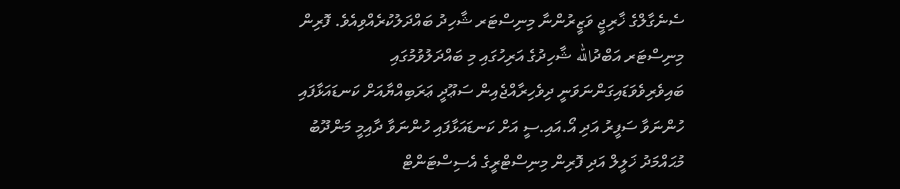ސެނެގާލްގެ ޚާރިޖީ ވަޒީރުންނާ މިނިސްޓަރ ޝާހިދު ބައްދަލުކުރެއްވިއެވެ. ފޮރިން މިނިސްޓަރ އަބްދުالله ޝާހިދުގެ އަރިހުގައި މި ބައްދަލުވުމުގައި ބައިވެރިވެވަޑައިގަންނަވަނީ ދިވެހިރާއްޖެއިން ސަޢޫދީ ޢަރަބިއްޔާއަށް ކަނޑައަޅާފައި ހުންނަވާ ސަފީރު އަދި އޯ.އައި.ސީ އަށް ކަނޑައަޅާފައި ހުންނަވާ ދާއިމީ މަންދޫބު މުޙައްމަދު ޚަލީލް އަދި ފޮރިން މިނިސްޓްރީގެ އެސިސްޓަންޓް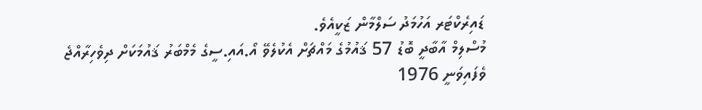ޑައިރެކްޓަރ އަހުމަދު ސަލްމާން ޒަކީއެވެ.
މުސްލިމް އާބާދީ ބޮޑު 57 ޤައުމުގެ މައްޗަށް އެކުލެވޭ އޯ.އައި.ސީގެ މެމްބަރު ޤައުމަކަށް ދިވެހިރާއްޖެ ވެފައިވަނީ 1976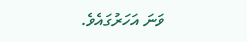ވަނަ އަހަރުގައެވެ.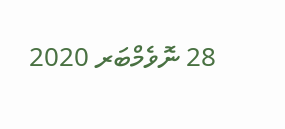28 ނޮވެމްބަރ 2020